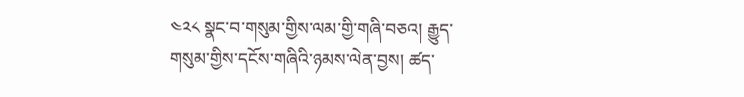༤༢༨ སྣང་བ་གསུམ་གྱིས་ལམ་གྱི་གཞི་བཅའ། རྒྱུད་གསུམ་གྱིས་དངོས་གཞིའི་ཉམས་ལེན་བྱས། ཚད་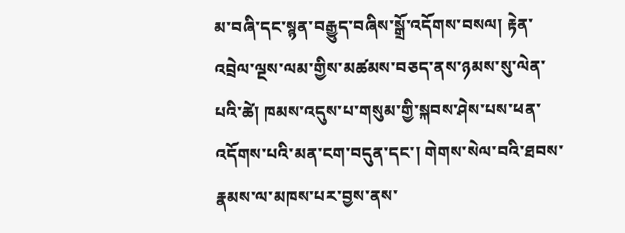མ་བཞི་དང་སྙན་བརྒྱུད་བཞིས་སྒྲོ་འདོགས་བསལ། རྟེན་འབྲེལ་ལྔས་ལམ་གྱིས་མཚམས་བཅད་ནས་ཉམས་སུ་ལེན་པའི་ཚེ། ཁམས་འདུས་པ་གསུམ་གྱི་སྐབས་ཤེས་པས་ཕན་འདོགས་པའི་མན་ངག་བདུན་དང་། གེགས་སེལ་བའི་ཐབས་རྣམས་ལ་མཁས་པར་བྱས་ནས་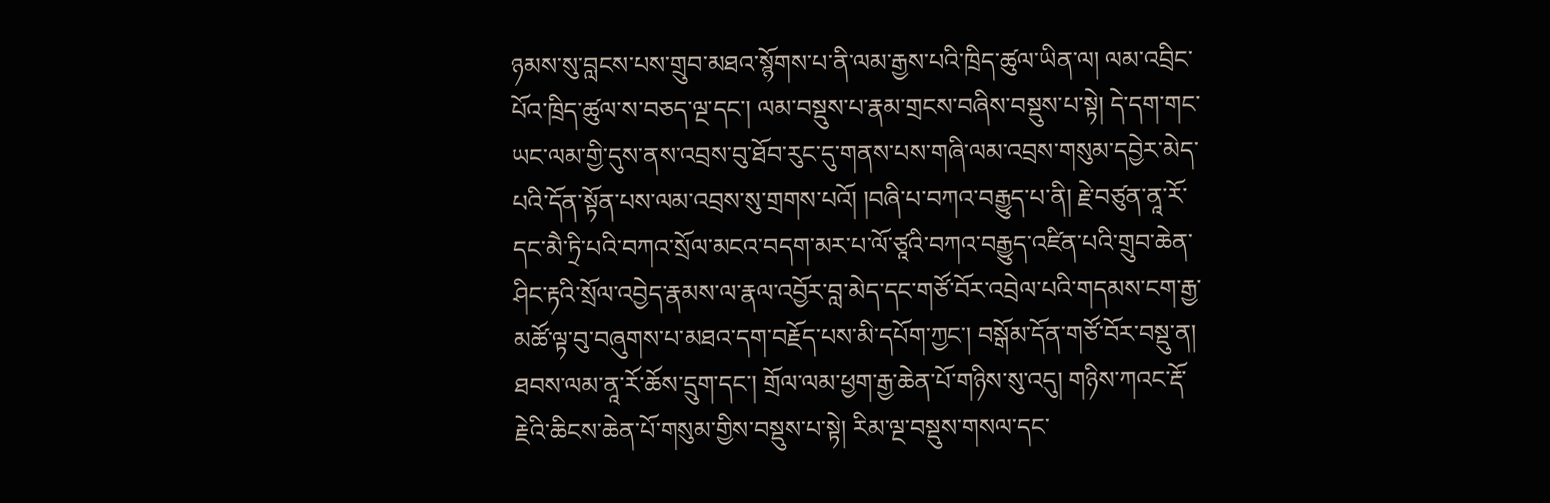ཉམས་སུ་བླངས་པས་གྲུབ་མཐའ་སྙོགས་པ་ནི་ལམ་རྒྱས་པའི་ཁྲིད་ཚུལ་ཡིན་ལ། ལམ་འབྲིང་པོའ་ཁྲིད་ཚུལ་ས་བཅད་ལྔ་དང་། ལམ་བསྡུས་པ་རྣམ་གྲངས་བཞིས་བསྡུས་པ་སྟེ། དེ་དག་གང་ཡང་ལམ་གྱི་དུས་ནས་འབྲས་བུ་ཐོབ་རུང་དུ་གནས་པས་གཞི་ལམ་འབྲས་གསུམ་དབྱེར་མེད་པའི་དོན་སྟོན་པས་ལམ་འབྲས་སུ་གྲགས་པའོ། །བཞི་པ་བཀའ་བརྒྱུད་པ་ནི། རྗེ་བཙུན་ནཱ་རོ་དང་མཻ་ཏྲི་པའི་བཀའ་སྲོལ་མངའ་བདག་མར་པ་ལོ་ཙཱའི་བཀའ་བརྒྱུད་འཛིན་པའི་གྲུབ་ཆེན་ཤིང་རྟའི་སྲོལ་འབྱེད་རྣམས་ལ་རྣལ་འབྱོར་བླ་མེད་དང་གཙོ་བོར་འབྲེལ་པའི་གདམས་ངག་རྒྱ་མཚོ་ལྟ་བུ་བཞུགས་པ་མཐའ་དག་བརྗོད་པས་མི་དཔོག་ཀྱང་། བསྒོམ་དོན་གཙོ་བོར་བསྡུ་ན། ཐབས་ལམ་ནཱ་རོ་ཆོས་དྲུག་དང་། གྲོལ་ལམ་ཕྱག་རྒྱ་ཆེན་པོ་གཉིས་སུ་འདུ། གཉིས་ཀའང་རྡོ་རྗེའི་ཆིངས་ཆེན་པོ་གསུམ་གྱིས་བསྡུས་པ་སྟེ། རིམ་ལྔ་བསྡུས་གསལ་དང་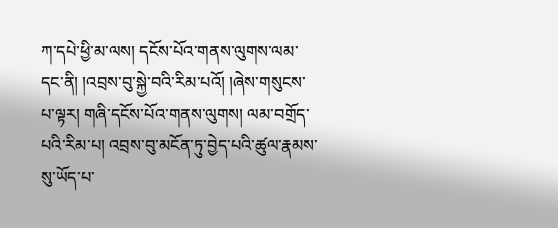ཀ་དཔེ་ཕྱི་མ་ལས། དངོས་པོའ་གནས་ལུགས་ལམ་དང་ནི། །འབྲས་བུ་སྐྱེ་བའི་རིམ་པའོ། །ཞེས་གསུངས་པ་ལྟར། གཞི་དངོས་པོའ་གནས་ལུགས། ལམ་བགྲོད་པའི་རིམ་པ། འབྲས་བུ་མངོན་ཏུ་བྱེད་པའི་ཚུལ་རྣམས་སུ་ཡོད་པ་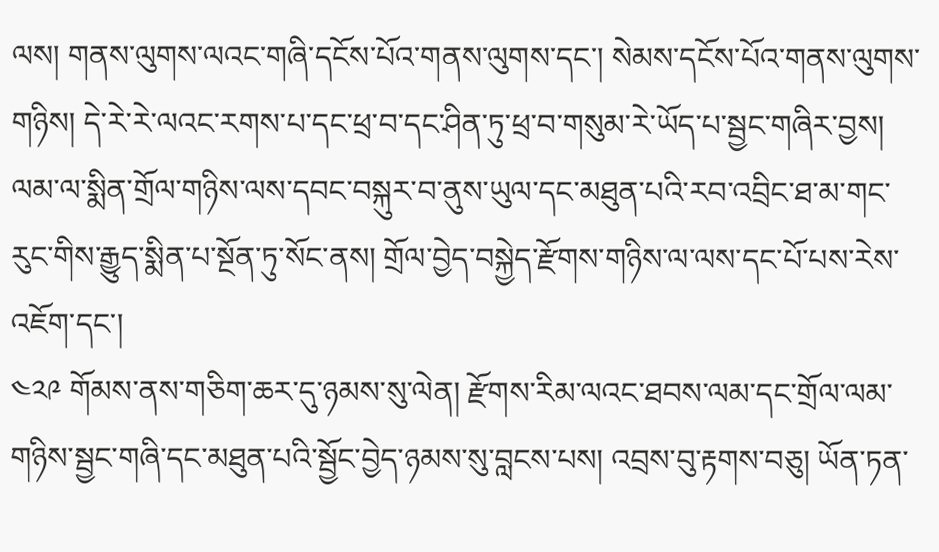ལས། གནས་ལུགས་ལའང་གཞི་དངོས་པོའ་གནས་ལུགས་དང་། སེམས་དངོས་པོའ་གནས་ལུགས་གཉིས། དེ་རེ་རེ་ལའང་རགས་པ་དང་ཕྲ་བ་དང་ཤིན་ཏུ་ཕྲ་བ་གསུམ་རེ་ཡོད་པ་སྦྱང་གཞིར་བྱས། ལམ་ལ་སྨིན་གྲོལ་གཉིས་ལས་དབང་བསྐུར་བ་ནུས་ཡུལ་དང་མཐུན་པའི་རབ་འབྲིང་ཐ་མ་གང་རུང་གིས་རྒྱུད་སྨིན་པ་སྔོན་ཏུ་སོང་ནས། གྲོལ་བྱེད་བསྐྱེད་རྫོགས་གཉིས་ལ་ལས་དང་པོ་པས་རེས་འཇོག་དང་།
༤༢༩ གོམས་ནས་གཅིག་ཆར་དུ་ཉམས་སུ་ལེན། རྫོགས་རིམ་ལའང་ཐབས་ལམ་དང་གྲོལ་ལམ་གཉིས་སྦྱང་གཞི་དང་མཐུན་པའི་སྦྱོང་བྱེད་ཉམས་སུ་བླངས་པས། འབྲས་བུ་རྟགས་བཅུ། ཡོན་ཏན་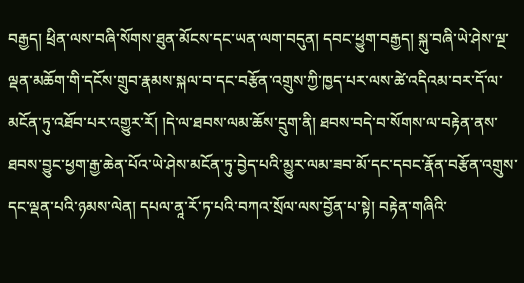བརྒྱད། ཕྲིན་ལས་བཞི་སོགས་ཐུན་མོངས་དང་ཡན་ལག་བདུན། དབང་ཕྱུག་བརྒྱད། སྐུ་བཞི་ཡེ་ཤེས་ལྔ་ལྡན་མཆོག་གི་དངོས་གྲུབ་རྣམས་སྐལ་བ་དང་བརྩོན་འགྲུས་ཀྱི་ཁྱད་པར་ལས་ཚེ་འདིའམ་བར་དོ་ལ་མངོན་ཏུ་འཐོབ་པར་འགྱུར་རོ། །དེ་ལ་ཐབས་ལམ་ཆོས་དྲུག་ནི། ཐབས་བདེ་བ་སོགས་ལ་བརྟེན་ནས་ཐབས་བྱུང་ཕྱག་རྒྱ་ཆེན་པོའ་ཡེ་ཤེས་མངོན་ཏུ་བྱེད་པའི་མྱུར་ལམ་ཟབ་མོ་དང་དབང་རྣོན་བརྩོན་འགྲུས་དང་ལྡན་པའི་ཉམས་ལེན། དཔལ་ནཱ་རོ་ཏ་པའི་བཀའ་སྲོལ་ལས་བྱོན་པ་སྟེ། བརྟེན་གཞིའི་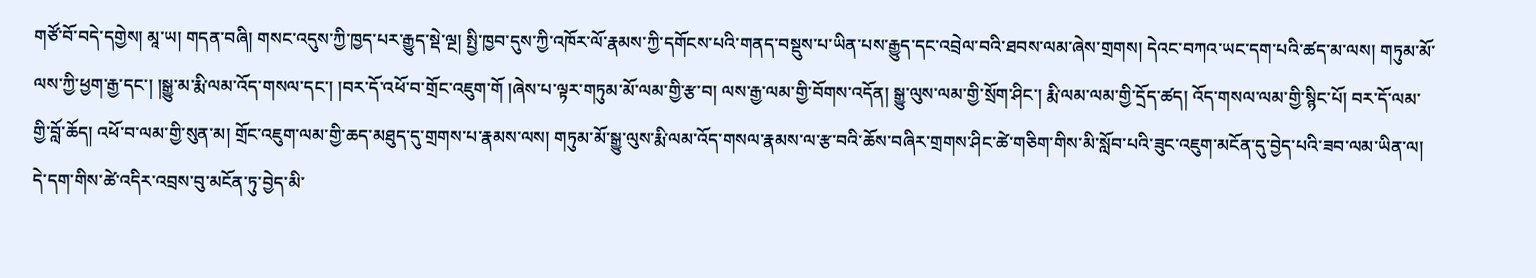གཙོ་བོ་བདེ་དགྱེས། མཱ་ཡ། གདན་བཞི། གསང་འདུས་ཀྱི་ཁྱད་པར་རྒྱུད་སྡེ་ལྔ། སྤྱི་ཁྱབ་དུས་ཀྱི་འཁོར་ལོ་རྣམས་ཀྱི་དགོངས་པའི་གནད་བསྡུས་པ་ཡིན་པས་རྒྱུད་དང་འབྲེལ་བའི་ཐབས་ལམ་ཞེས་གྲགས། དེའང་བཀའ་ཡང་དག་པའི་ཚད་མ་ལས། གཏུམ་མོ་ལས་ཀྱི་ཕྱག་རྒྱ་དང་། །སྒྱུ་མ་རྨི་ལམ་འོད་གསལ་དང་། །བར་དོ་འཕོ་བ་གྲོང་འཇུག་གོ །ཞེས་པ་ལྟར་གཏུམ་མོ་ལམ་གྱི་རྩ་བ། ལས་རྒྱ་ལམ་གྱི་བོགས་འདོན། སྒྱུ་ལུས་ལམ་གྱི་སྲོག་ཤིང་། རྨི་ལམ་ལམ་གྱི་དྲོད་ཚད། འོད་གསལ་ལམ་གྱི་སྙིང་པོ། བར་དོ་ལམ་གྱི་བློ་ཆོད། འཕོ་བ་ལམ་གྱི་སུན་མ། གྲོང་འཇུག་ལམ་གྱི་ཆད་མཐུད་དུ་གྲགས་པ་རྣམས་ལས། གཏུམ་མོ་སྒྱུ་ལུས་རྨི་ལམ་འོད་གསལ་རྣམས་ལ་རྩ་བའི་ཆོས་བཞིར་གྲགས་ཤིང་ཚེ་གཅིག་གིས་མི་སློབ་པའི་ཟུང་འཇུག་མངོན་དུ་བྱེད་པའི་ཟབ་ལམ་ཡིན་ལ། དེ་དག་གིས་ཚེ་འདིར་འབྲས་བུ་མངོན་ཏུ་བྱེད་མི་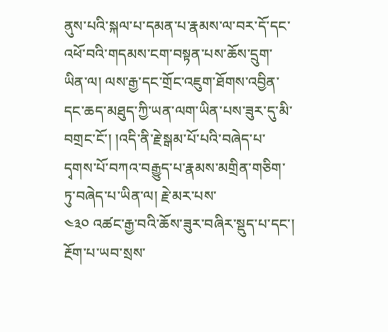ནུས་པའི་སྐལ་པ་དམན་པ་རྣམས་ལ་བར་དོ་དང་འཕོ་བའི་གདམས་ངག་བསྟན་པས་ཆོས་དྲུག་ཡིན་ལ། ལས་རྒྱ་དང་གྲོང་འཇུག་ཐོགས་འབྱིན་དང་ཆད་མཐུད་ཀྱི་ཡན་ལག་ཡིན་པས་ཟུར་དུ་མི་བགྲང་ངོ་། །འདི་ནི་རྗེ་སྒམ་པོ་པའི་བཞེད་པ་དྭགས་པོ་བཀའ་བརྒྱུད་པ་རྣམས་མགྲིན་གཅིག་ཏུ་བཞེད་པ་ཡིན་ལ། རྗེ་མར་པས་
༤༣༠ འཚང་རྒྱ་བའི་ཆོས་ཟུར་བཞིར་སྡུད་པ་དང་། རྔོག་པ་ཡབ་སྲས་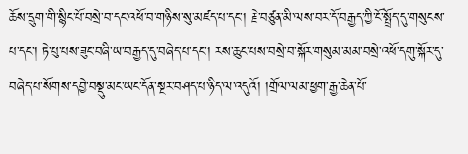ཆོས་དྲུག་གི་སྙིང་པོ་བསྲེ་བ་དང་འཕོ་བ་གཉིས་སུ་མཛད་པ་དང་། རྗེ་བཙུན་མི་ལས་བར་དོ་བརྒྱད་ཀྱི་ངོ་སྤྲོད་དུ་གསུངས་པ་དང་། ཏེ་པུ་པས་ཟུང་བཞི་ཡ་བརྒྱད་དུ་བཞེད་པ་དང་། རས་ཆུང་པས་བསྲེ་བ་སྐོར་གསུམ་མམ་བསྲེ་འཕོ་དགུ་སྐོར་དུ་བཞེད་པ་སོགས་དབྱེ་བསྡུ་མང་ཡང་དོན་སྔར་བཤད་པ་ཉིད་ལ་འདུའོ། །གྲོལ་ལམ་ཕྱག་རྒྱ་ཆེན་པོ་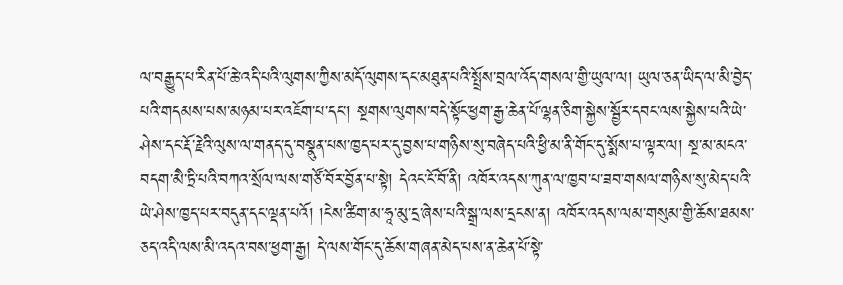ལ་བརྒྱུད་པ་རིན་པོ་ཆེ་འདི་པའི་ལུགས་ཀྱིས་མདོ་ལུགས་དང་མཐུན་པའི་སྤྲོས་བྲལ་འོད་གསལ་གྱི་ཡུལ་ལ། ཡུལ་ཅན་ཡིད་ལ་མི་བྱེད་པའི་གདམས་པས་མཉམ་པར་འཇོག་པ་དང་། སྔགས་ལུགས་བདེ་སྟོང་ཕྱག་རྒྱ་ཆེན་པོ་ལྷན་ཅིག་སྐྱེས་སྦྱོར་དབང་ལས་སྐྱེས་པའི་ཡེ་ཤེས་དང་རྡོ་རྗེའི་ལུས་ལ་གནད་དུ་བསྣུན་པས་ཁྱད་པར་དུ་བྱས་པ་གཉིས་སུ་བཞེད་པའི་ཕྱི་མ་ནི་གོང་དུ་སྨོས་པ་ལྟར་ལ། སྔ་མ་མངའ་བདག་མཻ་ཏྲི་པའི་བཀའ་སྲོལ་ལས་གཙོ་བོར་བྱོན་པ་སྟེ། དེའང་ངོ་བོ་ནི། འཁོར་འདས་ཀུན་ལ་ཁྱབ་པ་ཟབ་གསལ་གཉིས་སུ་མེད་པའི་ཡེ་ཤེས་ཁྱད་པར་བདུན་དང་ལྡན་པའོ། །ངེས་ཚིག་མ་ཧཱ་མུ་དྲ་ཞེས་པའི་སྒྲ་ལས་དྲངས་ན། འཁོར་འདས་ལམ་གསུམ་གྱི་ཆོས་ཐམས་ཅད་འདི་ལས་མི་འདའ་བས་ཕྱག་རྒྱ། དེ་ལས་གོང་དུ་ཆོས་གཞན་མེད་པས་ན་ཆེན་པོ་སྟེ་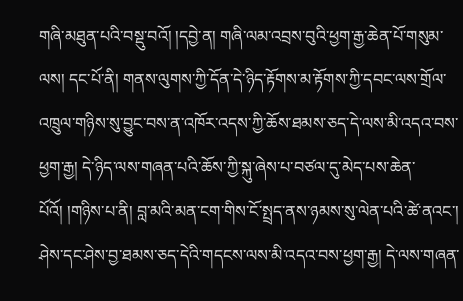གཞི་མཐུན་པའི་བསྡུ་བའོ། །དབྱེ་ན། གཞི་ལམ་འབྲས་བུའི་ཕྱག་རྒྱ་ཆེན་པོ་གསུམ་ལས། དང་པོ་ནི། གནས་ལུགས་ཀྱི་དོན་དེ་ཉིད་རྟོགས་མ་རྟོགས་ཀྱི་དབང་ལས་གྲོལ་འཁྲུལ་གཉིས་སུ་བྱུང་བས་ན་འཁོར་འདས་ཀྱི་ཆོས་ཐམས་ཅད་དེ་ལས་མི་འདའ་བས་ཕྱག་རྒྱ། དེ་ཉིད་ལས་གཞན་པའི་ཆོས་ཀྱི་སྐུ་ཞེས་པ་བཙལ་དུ་མེད་པས་ཆེན་པོའོ། །གཉིས་པ་ནི། བླ་མའི་མན་ངག་གིས་ངོ་སྤྲད་ནས་ཉམས་སུ་ལེན་པའི་ཚེ་ནའང་། ཤེས་དང་ཤེས་བྱ་ཐམས་ཅད་དེའི་གདངས་ལས་མི་འདའ་བས་ཕྱག་རྒྱ། དེ་ལས་གཞན་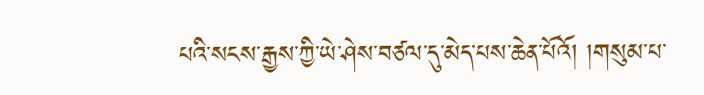པའི་སངས་རྒྱས་ཀྱི་ཡེ་ཤེས་བཙལ་དུ་མེད་པས་ཆེན་པོའོ། །གསུམ་པ་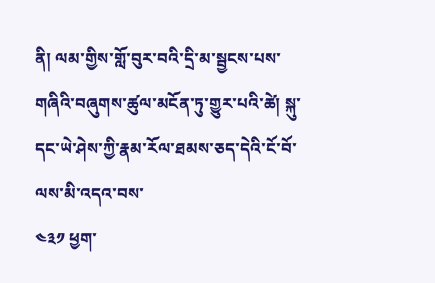ནི། ལམ་གྱིས་གློ་བུར་བའི་དྲི་མ་སྦྱངས་པས་གཞིའི་བཞུགས་ཚུལ་མངོན་ཏུ་གྱུར་པའི་ཚེ། སྐུ་དང་ཡེ་ཤེས་ཀྱི་རྣམ་རོལ་ཐམས་ཅད་དེའི་ངོ་བོ་ལས་མི་འདའ་བས་
༤༣༡ ཕྱག་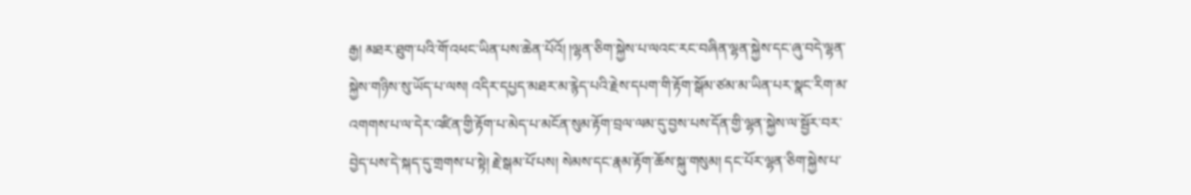རྒྱ། མཐར་ཐུག་པའི་གོ་འཕང་ཡིན་པས་ཆེན་པོའོ། །ལྷན་ཅིག་སྐྱེས་པ་ལའང་རང་བཞིན་ལྷན་སྐྱེས་དང་ཞུ་བདེ་ལྷན་སྐྱེས་གཉིས་སུ་ཡོད་པ་ལས། འདིར་དཔྱད་མཐར་མ་རྙེད་པའི་རྗེས་དཔག་གི་རྟོག་སྒོམ་ཙམ་མ་ཡིན་པར་སྣང་རིག་མ་འགགས་པ་ལ་དེར་འཛིན་གྱི་རྟོག་པ་མེད་པ་མངོན་སུམ་རྟོག་བྲལ་ལམ་དུ་བྱས་པས་དོན་གྱི་ལྷན་སྐྱེས་ལ་སྦྱོར་བར་བྱེད་པས་དེ་སྐད་དུ་གྲགས་པ་སྟེ། རྗེ་སྒམ་པོ་པས། སེམས་དང་རྣམ་རྟོག་ཆོས་སྐུ་གསུམ། དང་པོར་ལྷན་ཅིག་སྐྱེས་པ་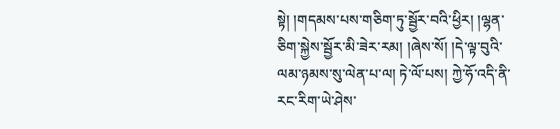སྟེ། །གདམས་པས་གཅིག་ཏུ་སྦྱོར་བའི་ཕྱིར། །ལྷན་ཅིག་སྐྱེས་སྦྱོར་མི་ཟེར་རམ། །ཞེས་སོ། །དེ་ལྟ་བུའི་ལམ་ཉམས་སུ་ལེན་པ་ལ། ཏེ་ལོ་པས། ཀྱེ་ཧོ་འདི་ནི་རང་རིག་ཡེ་ཤེས་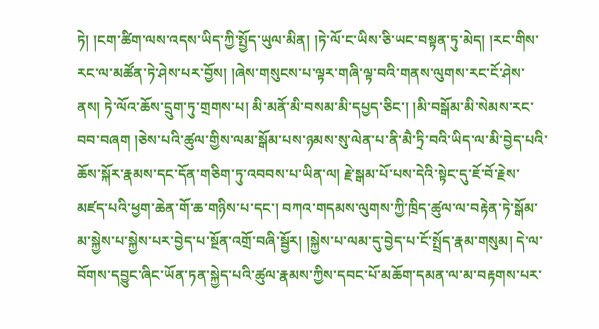ཏེ། །ངག་ཚིག་ལས་འདས་ཡིད་ཀྱི་སྤྱོད་ཡུལ་མིན། །ཏེ་ལོ་ང་ཡིས་ཅི་ཡང་བསྟན་ཏུ་མེད། །རང་གིས་རང་ལ་མཚོན་ཏེ་ཤེས་པར་བྱོས། །ཞེས་གསུངས་པ་ལྟར་གཞི་ལྟ་བའི་གནས་ལུགས་རང་ངོ་ཤེས་ནས། ཏེ་ལོའ་ཆོས་དྲུག་ཏུ་གྲགས་པ། མི་མནོ་མི་བསམ་མི་དཔྱད་ཅིང་། །མི་བསྒོམ་མི་སེམས་རང་བབ་བཞག །ཅེས་པའི་ཚུལ་གྱིས་ལམ་སྒོམ་པས་ཉམས་སུ་ལེན་པ་ནི་མཻ་ཏྲི་བའི་ཡིད་ལ་མི་བྱེད་པའི་ཆོས་སྐོར་རྣམས་དང་དོན་གཅིག་ཏུ་འབབས་པ་ཡིན་ལ། རྗེ་སྒམ་པོ་པས་དེའི་སྟེང་དུ་ཇོ་བོ་རྗེས་མཛད་པའི་ཕྱག་ཆེན་གོ་ཆ་གཉིས་པ་དང་། བཀའ་གདམས་ལུགས་ཀྱི་ཁྲིད་ཚུལ་ལ་བརྟེན་ཏེ་སྒོམ་མ་སྐྱེས་པ་སྐྱེས་པར་བྱེད་པ་སྔོན་འགྲོ་བཞི་སྦྱོར། །སྐྱེས་པ་ལམ་དུ་བྱེད་པ་ངོ་སྤྲོད་རྣམ་གསུམ། དེ་ལ་བོགས་དབྱུང་ཞིང་ཡོན་ཏན་སྐྱེད་པའི་ཚུལ་རྣམས་ཀྱིས་དབང་པོ་མཆོག་དམན་ལ་མ་བརྟགས་པར་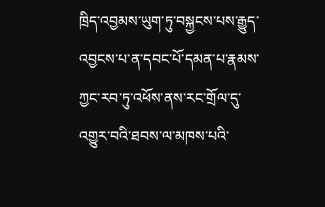ཁྲིད་འབྱམས་ཡུག་ཏུ་བསྐྱངས་པས་རྒྱུད་འབྱངས་པ་ན་དབང་པོ་དམན་པ་རྣམས་ཀྱང་རབ་ཏུ་འཕོས་ནས་རང་གྲོལ་དུ་འགྱུར་བའི་ཐབས་ལ་མཁས་པའི་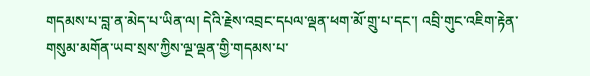གདམས་པ་བླ་ན་མེད་པ་ཡིན་ལ། དེའི་རྗེས་འབྲང་དཔལ་ལྡན་ཕག་མོ་གྲུ་པ་དང་། འབྲི་གུང་འཇིག་རྟེན་གསུམ་མགོན་ཡབ་སྲས་ཀྱིས་ལྔ་ལྡན་གྱི་གདམས་པ་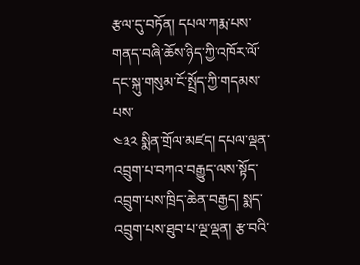རྩལ་དུ་བཏོན། དཔལ་ཀརྨ་པས་གནད་བཞི་ཆོས་ཉིད་ཀྱི་འཁོར་ལོ་དང་སྐུ་གསུམ་ངོ་སྤྲོད་ཀྱི་གདམས་པས་
༤༣༢ སྨིན་གྲོལ་མཛད། དཔལ་ལྡན་འབྲུག་པ་བཀའ་བརྒྱུད་ལས་སྟོད་འབྲུག་པས་ཁྲིད་ཆེན་བརྒྱད། སྨད་འབྲུག་པས་ཐུབ་པ་ལྔ་ལྡན། རྩ་བའི་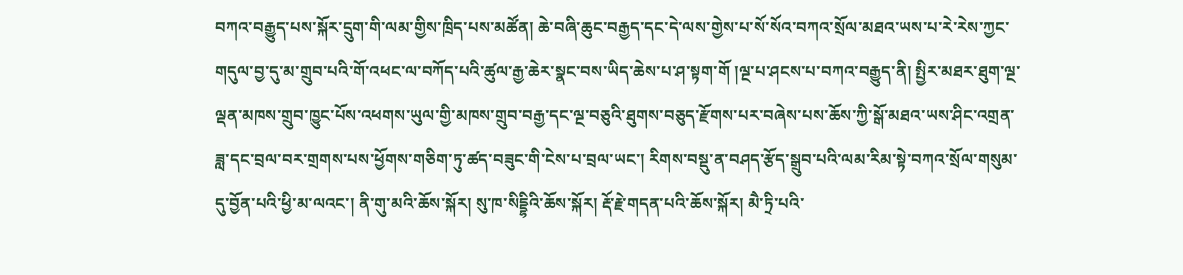བཀའ་བརྒྱུད་པས་སྐོར་དྲུག་གི་ལམ་གྱིས་ཁྲིད་པས་མཚོན། ཆེ་བཞི་ཆུང་བརྒྱད་དང་དེ་ལས་གྱེས་པ་སོ་སོའ་བཀའ་སྲོལ་མཐའ་ཡས་པ་རེ་རེས་ཀྱང་གདུལ་བྱ་དུ་མ་གྲུབ་པའི་གོ་འཕང་ལ་བཀོད་པའི་ཚུལ་རྒྱ་ཆེར་སྣང་བས་ཡིད་ཆེས་པ་ཤ་སྟག་གོ །ལྔ་པ་ཤངས་པ་བཀའ་བརྒྱུད་ནི། སྤྱིར་མཐར་ཐུག་ལྔ་ལྡན་མཁས་གྲུབ་ཁྱུང་པོས་འཕགས་ཡུལ་གྱི་མཁས་གྲུབ་བརྒྱ་དང་ལྔ་བཅུའི་ཐུགས་བཅུད་རྫོགས་པར་བཞེས་པས་ཆོས་ཀྱི་སྒོ་མཐའ་ཡས་ཤིང་འགྲན་ཟླ་དང་བྲལ་བར་གྲགས་པས་ཕྱོགས་གཅིག་ཏུ་ཚད་བཟུང་གི་ངེས་པ་བྲལ་ཡང་། རིགས་བསྡུ་ན་བཤད་རྩོད་སྒྲུབ་པའི་ལམ་རིམ་སྟེ་བཀའ་སྲོལ་གསུམ་དུ་བྱོན་པའི་ཕྱི་མ་ལའང་། ནི་གུ་མའི་ཆོས་སྐོར། སུ་ཁ་སིདྡྷིའི་ཆོས་སྐོར། རྡོ་རྗེ་གདན་པའི་ཆོས་སྐོར། མཻ་ཏྲི་པའི་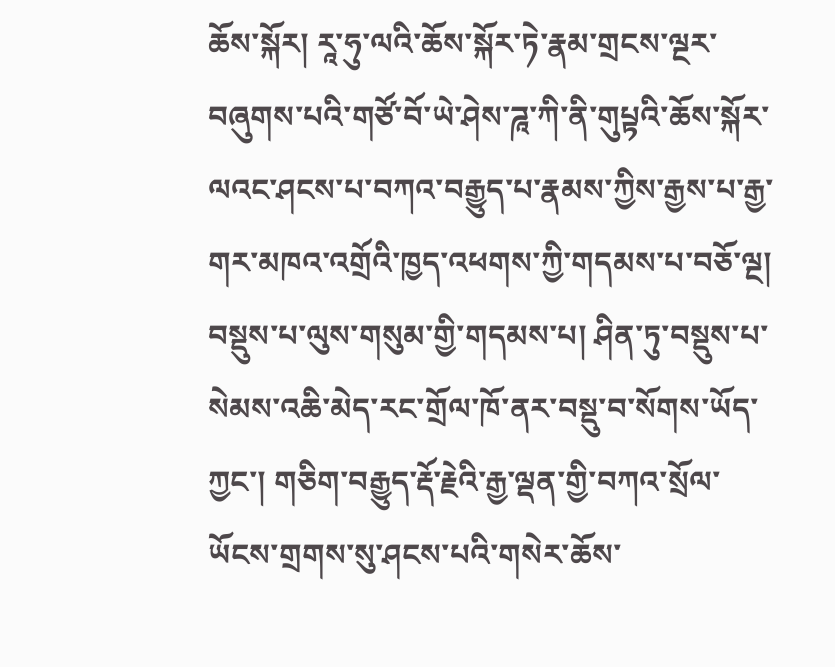ཆོས་སྐོར། རཱ་ཧུ་ལའི་ཆོས་སྐོར་ཏེ་རྣམ་གྲངས་ལྔར་བཞུགས་པའི་གཙོ་བོ་ཡེ་ཤེས་ཌཱ་ཀི་ནི་གུཔྟའི་ཆོས་སྐོར་ལའང་ཤངས་པ་བཀའ་བརྒྱུད་པ་རྣམས་ཀྱིས་རྒྱས་པ་རྒྱ་གར་མཁའ་འགྲོའི་ཁྱད་འཕགས་ཀྱི་གདམས་པ་བཅོ་ལྔ། བསྡུས་པ་ལུས་གསུམ་གྱི་གདམས་པ། ཤིན་ཏུ་བསྡུས་པ་སེམས་འཆི་མེད་རང་གྲོལ་ཁོ་ནར་བསྡུ་བ་སོགས་ཡོད་ཀྱང་། གཅིག་བརྒྱུད་རྡོ་རྗེའི་རྒྱ་ལྡན་གྱི་བཀའ་སྲོལ་ཡོངས་གྲགས་སུ་ཤངས་པའི་གསེར་ཆོས་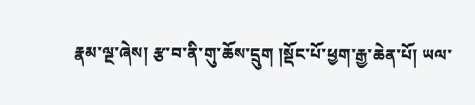རྣམ་ལྔ་ཞེས། རྩ་བ་ནི་གུ་ཆོས་དྲུག །སྡོང་པོ་ཕྱག་རྒྱ་ཆེན་པོ། ཡལ་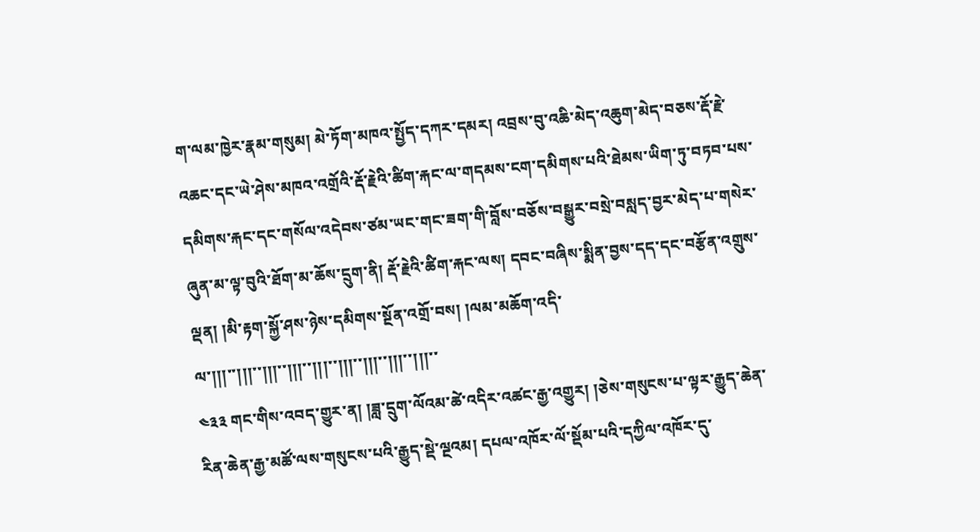ག་ལམ་ཁྱེར་རྣམ་གསུམ། མེ་ཏོག་མཁའ་སྤྱོད་དཀར་དམར། འབྲས་བུ་འཆི་མེད་འཆུག་མེད་བཅས་རྡོ་རྗེ་འཆང་དང་ཡེ་ཤེས་མཁའ་འགྲོའི་རྡོ་རྗེའི་ཚིག་རྐང་ལ་གདམས་ངག་དམིགས་པའི་ཐེམས་ཡིག་ཏུ་བཏབ་པས་དམིགས་རྐང་དང་གསོལ་འདེབས་ཙམ་ཡང་གང་ཟག་གི་བློས་བཅོས་བསྒྱུར་བསྲེ་བསླད་བྱར་མེད་པ་གསེར་ཞུན་མ་ལྟ་བུའི་ཐོག་མ་ཆོས་དྲུག་ནི། རྡོ་རྗེའི་ཚིག་རྐང་ལས། དབང་བཞིས་སྨིན་བྱས་དད་དང་བརྩོན་འགྲུས་ལྡན། །མི་རྟག་སྐྱོ་ཤས་ཉེས་དམིགས་སྔོན་འགྲོ་བས། །ལམ་མཆོག་འདི་ལ་།།།་་།།།་་།།།་་།།།་་།།།་་།།།་་།།།་་།།།་་།།།་་
༤༣༣ གང་གིས་འབད་གྱུར་ན། །ཟླ་དྲུག་ལོའམ་ཚེ་འདིར་འཚང་རྒྱ་འགྱུར། །ཅེས་གསུངས་པ་ལྟར་རྒྱུད་ཆེན་རིན་ཆེན་རྒྱ་མཚོ་ལས་གསུངས་པའི་རྒྱུད་སྡེ་ལྔའམ། དཔལ་འཁོར་ལོ་སྡོམ་པའི་དཀྱིལ་འཁོར་དུ་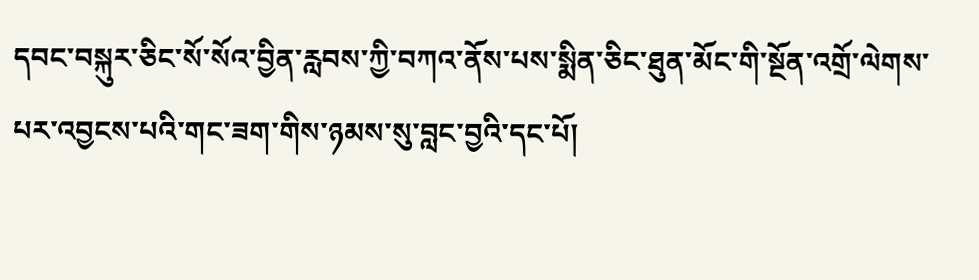དབང་བསྐུར་ཅིང་སོ་སོའ་བྱིན་རླབས་ཀྱི་བཀའ་ནོས་པས་སྨིན་ཅིང་ཐུན་མོང་གི་སྔོན་འགྲོ་ལེགས་པར་འབྱངས་པའི་གང་ཟག་གིས་ཉམས་སུ་བླང་བྱའི་དང་པོ།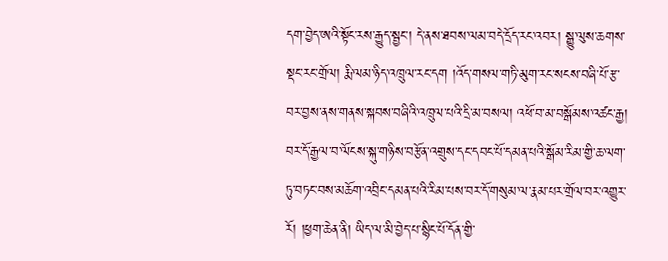དག་བྱེད་ཨའི་སྟོང་རས་རྒྱུད་སྦྱང་། དེ་ནས་ཐབས་ལམ་བདེ་དྲོད་རང་འབར། སྒྱུ་ལུས་ཆགས་སྡང་རང་གྲོལ། རྨི་ལམ་ཉིད་འཁྲུལ་རང་དག །འོད་གསལ་གཏི་མུག་རང་སངས་བཞི་པོ་རྩ་བར་བྱས་ནས་གནས་སྐབས་བཞིའི་འཁྲུལ་པའི་དྲི་མ་བསལ། འཕོ་བ་མ་བསྒོམས་འཚང་རྒྱ། བར་དོ་རྒྱལ་བ་ལོངས་སྐུ་གཉིས་བརྩོན་འགྲུས་དང་དབང་པོ་དམན་པའི་སྒོམ་རིམ་གྱི་ཆ་ལག་ཏུ་བཏང་བས་མཆོག་འབྲིང་དམན་པའི་རིམ་པས་བར་དོ་གསུམ་ལ་རྣམ་པར་གྲོལ་བར་འགྱུར་རོ། །ཕྱག་ཆེན་ནི། ཡིད་ལ་མི་བྱེད་པ་སྙིང་པོ་དོན་གྱི་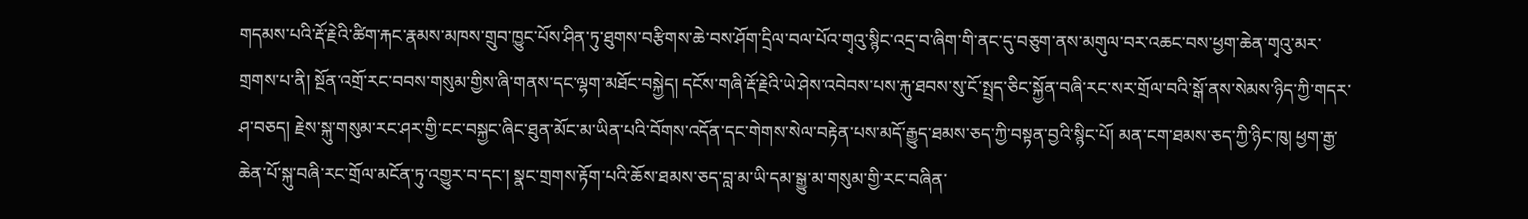གདམས་པའི་རྡོ་རྗེའི་ཚིག་རྐང་རྣམས་མཁས་གྲུབ་ཁྱུང་པོས་ཤིན་ཏུ་ཐུགས་བརྩིགས་ཆེ་བས་ཤོག་དྲིལ་བལ་པོའ་གྭའུ་སྙིང་འདྲ་བ་ཞིག་གི་ནང་དུ་བཅུག་ནས་མགུལ་བར་འཆང་བས་ཕྱག་ཆེན་གྭའུ་མར་གྲགས་པ་ནི། སྔོན་འགྲོ་རང་བབས་གསུམ་གྱིས་ཞི་གནས་དང་ལྷག་མཐོང་བསྐྱེད། དངོས་གཞི་རྡོ་རྗེའི་ཡེ་ཤེས་འབེབས་པས་རྐུ་ཐབས་སུ་ངོ་སྤྲད་ཅིང་སྐྱོན་བཞི་རང་སར་གྲོལ་བའི་སྒོ་ནས་སེམས་ཉིད་ཀྱི་གདར་ཤ་བཅད། རྗེས་སྐུ་གསུམ་རང་ཤར་གྱི་ངང་བསྐྱང་ཞིང་ཐུན་མོང་མ་ཡིན་པའི་བོགས་འདོན་དང་གེགས་སེལ་བརྟེན་པས་མདོ་རྒྱུད་ཐམས་ཅད་ཀྱི་བསྟན་བྱའི་སྙིང་པོ། མན་ངག་ཐམས་ཅད་ཀྱི་ཉིང་ཁུ། ཕྱག་རྒྱ་ཆེན་པོ་སྐུ་བཞི་རང་གྲོལ་མངོན་ཏུ་འགྱུར་བ་དང་། སྣང་གྲགས་རྟོག་པའི་ཆོས་ཐམས་ཅད་བླ་མ་ཡི་དམ་སྒྱུ་མ་གསུམ་གྱི་རང་བཞིན་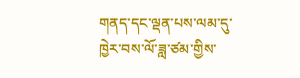གནད་དང་ལྡན་པས་ལམ་དུ་ཁྱེར་བས་ལོ་ཟླ་ཙམ་གྱིས་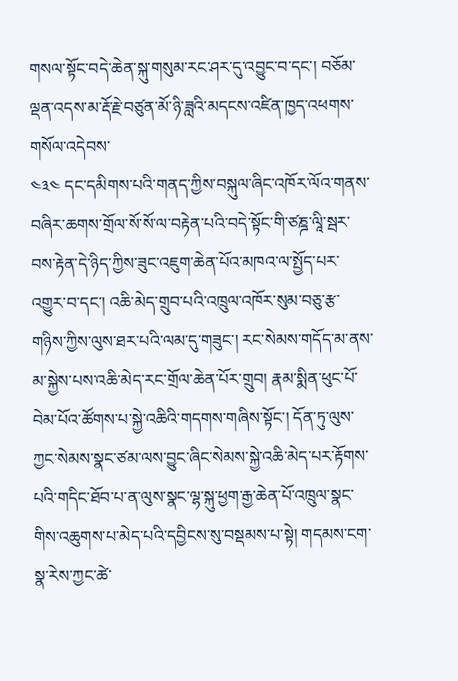གསལ་སྟོང་བདེ་ཆེན་སྐུ་གསུམ་རང་ཤར་དུ་འབྱུང་བ་དང་། བཅོམ་ལྡན་འདས་མ་རྡོ་རྗེ་བཙུན་མོ་ཉི་ཟླའི་མདངས་འཛིན་ཁྱད་འཕགས་གསོལ་འདེབས་
༤༣༤ དང་དམིགས་པའི་གནད་ཀྱིས་བསྐུལ་ཞིང་འཁོར་ལོའ་གནས་བཞིར་ཆགས་གྲོལ་སོ་སོ་ལ་བརྟེན་པའི་བདེ་སྟོང་གི་ཙཎྜ་ལཱི་སྦར་བས་རྟེན་དེ་ཉིད་ཀྱིས་ཟུང་འཇུག་ཆེན་པོའ་མཁའ་ལ་སྤྱོད་པར་འགྱུར་བ་དང་། འཆི་མེད་གྲུབ་པའི་འཁྲུལ་འཁོར་སུམ་བཅུ་རྩ་གཉིས་ཀྱིས་ལུས་ཐར་པའི་ལམ་དུ་གཟུང་། རང་སེམས་གདོད་མ་ནས་མ་སྐྱེས་པས་འཆི་མེད་རང་གྲོལ་ཆེན་པོར་གྲུབ། རྣམ་སྨིན་ཕུང་པོ་བེམ་པོའ་ཚོགས་པ་སྐྱེ་འཆིའི་གདགས་གཞིས་སྟོང་། དོན་ཏུ་ལུས་ཀྱང་སེམས་སྣང་ཙམ་ལས་བྱུང་ཞིང་སེམས་སྐྱེ་འཆི་མེད་པར་རྟོགས་པའི་གདིང་ཐོབ་པ་ན་ལུས་སྣང་ལྷ་སྐུ་ཕྱག་རྒྱ་ཆེན་པོ་འཁྲུལ་སྣང་གིས་འཆུགས་པ་མེད་པའི་དབྱིངས་སུ་བསྡམས་པ་སྟེ། གདམས་ངག་སྣ་རེས་ཀྱང་ཚེ་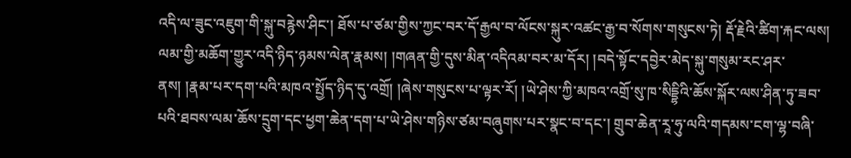འདི་ལ་ཟུང་འཇུག་གི་སྐུ་བརྙེས་ཤིང་། ཐོས་པ་ཙམ་གྱིས་ཀྱང་བར་དོ་རྒྱལ་བ་ལོངས་སྐུར་འཚང་རྒྱ་བ་སོགས་གསུངས་ཏེ། རྡོ་རྗེའི་ཚིག་རྐང་ལས། ལམ་གྱི་མཆོག་གྱུར་འདི་ཉིད་ཉམས་ལེན་རྣམས། །གཞན་གྱི་དུས་མིན་འདིའམ་བར་མ་དོར། །བདེ་སྟོང་དབྱེར་མེད་སྐུ་གསུམ་རང་ཤར་ནས། །རྣམ་པར་དག་པའི་མཁའ་སྤྱོད་ཉིད་དུ་འགྲོ། །ཞེས་གསུངས་པ་ལྟར་རོ། །ཡེ་ཤེས་ཀྱི་མཁའ་འགྲོ་སུ་ཁ་སིདྡྷིའི་ཆོས་སྐོར་ལས་ཤིན་ཏུ་ཟབ་པའི་ཐབས་ལམ་ཆོས་དྲུག་དང་ཕྱག་ཆེན་དག་པ་ཡེ་ཤེས་གཉིས་ཙམ་བཞུགས་པར་སྣང་བ་དང་། གྲུབ་ཆེན་རཱ་ཧུ་ལའི་གདམས་ངག་ལྷ་བཞི་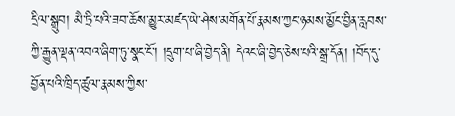དྲིལ་སྒྲུབ། མཻ་ཏྲི་པའི་ཟབ་ཆོས་མྱུར་མཛད་ཡེ་ཤེས་མགོན་པོ་རྣམས་ཀྱང་ཉམས་མྱོང་བྱིན་རླབས་ཀྱི་རྒྱུན་ལྡན་འབའ་ཞིག་ཏུ་སྣང་ངོ་། །དྲུག་པ་ཞི་བྱེད་ནི། དེའང་ཞི་བྱེད་ཅེས་པའི་སྒྲ་དོན། །བོད་དུ་བྱོན་པའི་ཁྲིད་ཚུལ་རྣམས་ཀྱིས་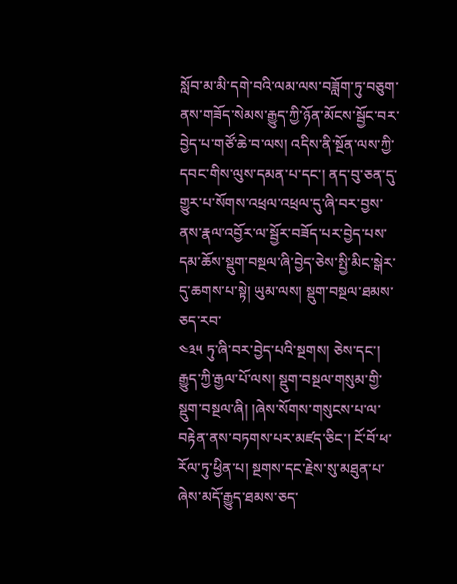སློབ་མ་མི་དགེ་བའི་ལམ་ལས་བཟློག་ཏུ་བཅུག་ནས་གཟོད་སེམས་རྒྱུད་ཀྱི་ཉོན་མོངས་སྦྱོང་བར་བྱེད་པ་གཙོ་ཆེ་བ་ལས། འདིས་ནི་སྔོན་ལས་ཀྱི་དབང་གིས་ལུས་དམན་པ་དང་། ནད་བུ་ཅན་དུ་གྱུར་པ་སོགས་འཕྲལ་འཕྲལ་དུ་ཞི་བར་བྱས་ནས་རྣལ་འབྱོར་ལ་སྦྱོར་བཟོད་པར་བྱེད་པས་དམ་ཆོས་སྡུག་བསྔལ་ཞི་བྱེད་ཅེས་སྤྱི་མིང་སྒེར་དུ་ཆགས་པ་སྟེ། ཡུམ་ལས། སྡུག་བསྔལ་ཐམས་ཅད་རབ་
༤༣༥ ཏུ་ཞི་བར་བྱེད་པའི་སྔགས། ཅེས་དང་། རྒྱུད་ཀྱི་རྒྱལ་པོ་ལས། སྡུག་བསྔལ་གསུམ་གྱི་སྡུག་བསྔལ་ཞི། །ཞེས་སོགས་གསུངས་པ་ལ་བརྟེན་ནས་བཏགས་པར་མཛད་ཅིང་། ངོ་བོ་ཕ་རོལ་ཏུ་ཕྱིན་པ། སྔགས་དང་རྗེས་སུ་མཐུན་པ་ཞེས་མདོ་རྒྱུད་ཐམས་ཅད་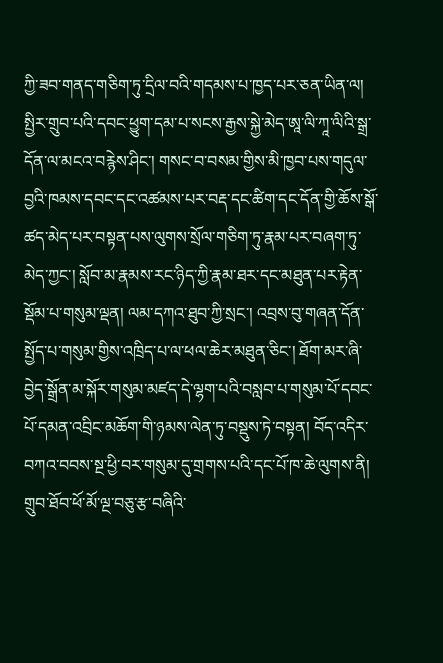ཀྱི་ཟབ་གནད་གཅིག་ཏུ་དྲིལ་བའི་གདམས་པ་ཁྱད་པར་ཅན་ཡིན་ལ། སྤྱིར་གྲུབ་པའི་དབང་ཕྱུག་དམ་པ་སངས་རྒྱས་སྐྱེ་མེད་ཨཱ་ལི་ཀཱ་ལིའི་སྒྲ་དོན་ལ་མངའ་བརྙེས་ཤིང་། གསང་བ་བསམ་གྱིས་མི་ཁྱབ་པས་གདུལ་བྱའི་ཁམས་དབང་དང་འཚམས་པར་བརྡ་དང་ཚིག་དང་དོན་གྱི་ཆོས་སྒོ་ཚད་མེད་པར་བསྟན་པས་ལུགས་སྲོལ་གཅིག་ཏུ་རྣམ་པར་བཞག་ཏུ་མེད་ཀྱང་། སློབ་མ་རྣམས་རང་ཉིད་ཀྱི་རྣམ་ཐར་དང་མཐུན་པར་རྟེན་སྡོམ་པ་གསུམ་ལྡན། ལམ་དཀའ་ཐུབ་ཀྱི་སྲང་། འབྲས་བུ་གཞན་དོན་སྤྱོད་པ་གསུམ་གྱིས་འཁྲིད་པ་ལ་ཕལ་ཆེར་མཐུན་ཅིང་། ཐོག་མར་ཞི་བྱེད་སྒྲོན་མ་སྐོར་གསུམ་མཛད་དེ་ལྷག་པའི་བསླབ་པ་གསུམ་པོ་དབང་པོ་དམན་འབྲིང་མཆོག་གི་ཉམས་ལེན་ཏུ་བསྡུས་ཏེ་བསྟན། བོད་འདིར་བཀའ་བབས་སྔ་ཕྱི་བར་གསུམ་དུ་གྲགས་པའི་དང་པོ་ཁ་ཆེ་ལུགས་ནི། གྲུབ་ཐོབ་ཕོ་མོ་ལྔ་བཅུ་རྩ་བཞིའི་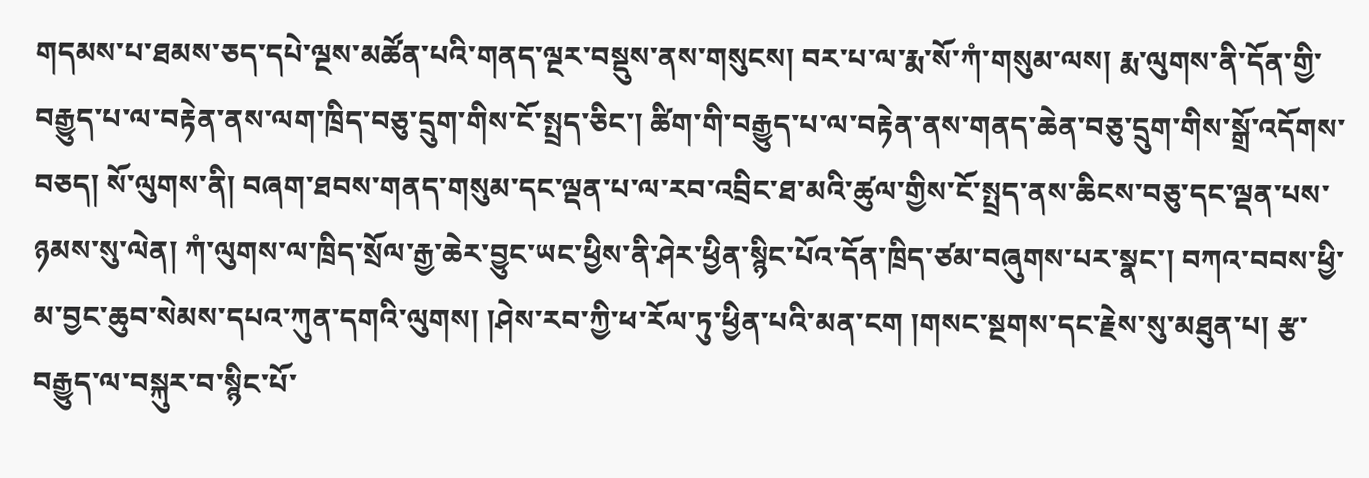གདམས་པ་ཐམས་ཅད་དཔེ་ལྔས་མཚོན་པའི་གནད་ལྔར་བསྡུས་ནས་གསུངས། བར་པ་ལ་རྨ་སོ་ཀཾ་གསུམ་ལས། རྨ་ལུགས་ནི་དོན་གྱི་བརྒྱུད་པ་ལ་བརྟེན་ནས་ལག་ཁྲིད་བཅུ་དྲུག་གིས་ངོ་སྤྲད་ཅིང་། ཚིག་གི་བརྒྱུད་པ་ལ་བརྟེན་ནས་གནད་ཆེན་བཅུ་དྲུག་གིས་སྒྲོ་འདོགས་བཅད། སོ་ལུགས་ནི། བཞག་ཐབས་གནད་གསུམ་དང་ལྡན་པ་ལ་རབ་འབྲིང་ཐ་མའི་ཚུལ་གྱིས་ངོ་སྤྲད་ནས་ཆིངས་བཅུ་དང་ལྡན་པས་ཉམས་སུ་ལེན། ཀཾ་ལུགས་ལ་ཁྲིད་སྲོལ་རྒྱ་ཆེར་བྱུང་ཡང་ཕྱིས་ནི་ཤེར་ཕྱིན་སྙིང་པོའ་དོན་ཁྲིད་ཙམ་བཞུགས་པར་སྣང་། བཀའ་བབས་ཕྱི་མ་བྱང་ཆུབ་སེམས་དཔའ་ཀུན་དགའི་ལུགས། །ཤེས་རབ་ཀྱི་ཕ་རོལ་ཏུ་ཕྱིན་པའི་མན་ངག །གསང་སྔགས་དང་རྗེས་སུ་མཐུན་པ། རྩ་བརྒྱུད་ལ་བསྐུར་བ་སྙིང་པོ་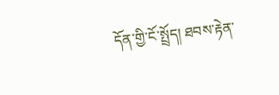དོན་གྱི་ངོ་སྤྲོད། ཐབས་རྟེན་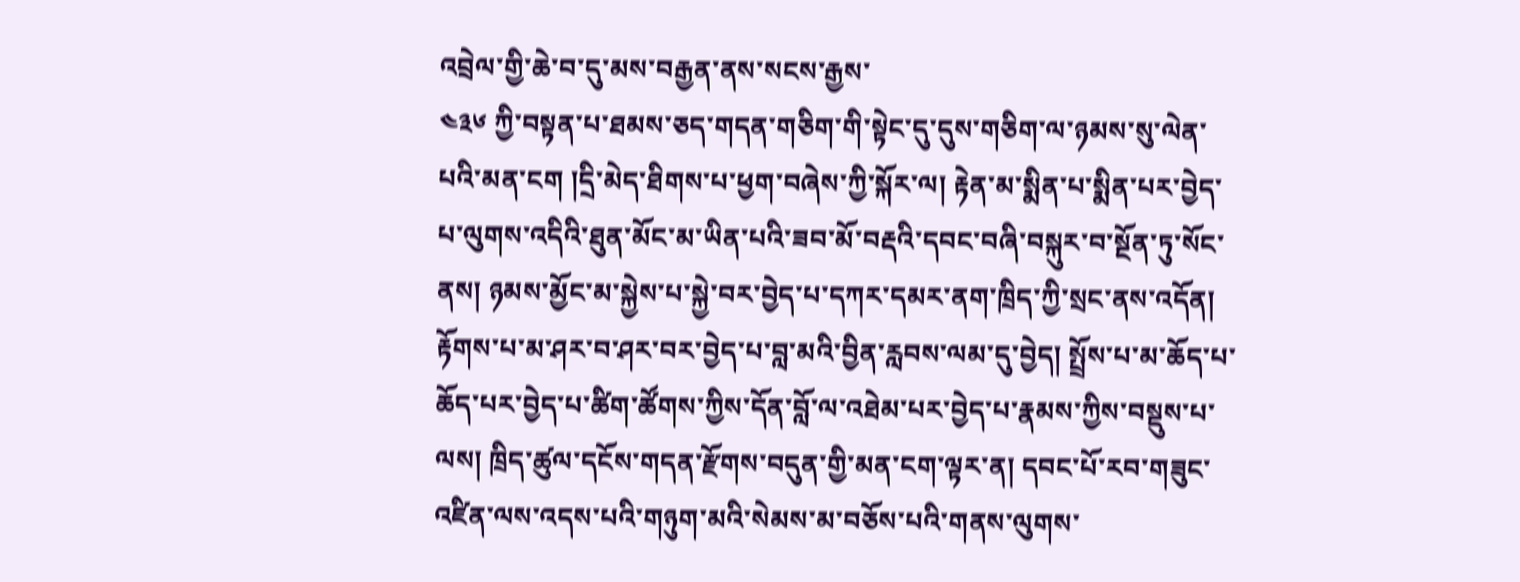འབྲེལ་གྱི་ཆེ་བ་དུ་མས་བརྒྱན་ནས་སངས་རྒྱས་
༤༣༦ ཀྱི་བསྟན་པ་ཐམས་ཅད་གདན་གཅིག་གི་སྟེང་དུ་དུས་གཅིག་ལ་ཉམས་སུ་ལེན་པའི་མན་ངག །དྲི་མེད་ཐིགས་པ་ཕྱག་བཞེས་ཀྱི་སྐོར་ལ། རྟེན་མ་སྨིན་པ་སྨིན་པར་བྱེད་པ་ལུགས་འདིའི་ཐུན་མོང་མ་ཡིན་པའི་ཟབ་མོ་བརྡའི་དབང་བཞི་བསྐུར་བ་སྔོན་ཏུ་སོང་ནས། ཉམས་མྱོང་མ་སྐྱེས་པ་སྐྱེ་བར་བྱེད་པ་དཀར་དམར་ནག་ཁྲིད་ཀྱི་སྲང་ནས་འདོན། རྟོགས་པ་མ་ཤར་བ་ཤར་བར་བྱེད་པ་བླ་མའི་བྱིན་རླབས་ལམ་དུ་བྱེད། སྤྲོས་པ་མ་ཆོད་པ་ཆོད་པར་བྱེད་པ་ཚིག་ཚོགས་ཀྱིས་དོན་བློ་ལ་འཐེམ་པར་བྱེད་པ་རྣམས་ཀྱིས་བསྡུས་པ་ལས། ཁྲིད་ཚུལ་དངོས་གདན་རྫོགས་བདུན་གྱི་མན་ངག་ལྟར་ན། དབང་པོ་རབ་གཟུང་འཛིན་ལས་འདས་པའི་གཉུག་མའི་སེམས་མ་བཅོས་པའི་གནས་ལུགས་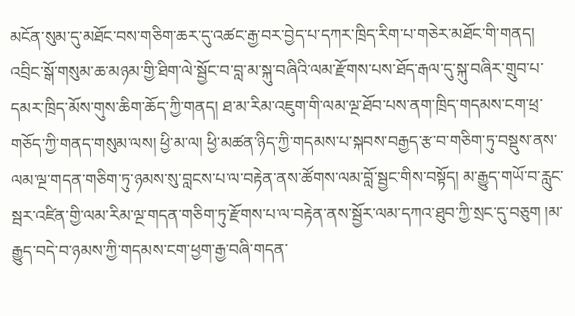མངོན་སུམ་དུ་མཐོང་བས་གཅིག་ཆར་དུ་འཚང་རྒྱ་བར་བྱེད་པ་དཀར་ཁྲིད་རིག་པ་གཅེར་མཐོང་གི་གནད། འབྲིང་སྒོ་གསུམ་ཆ་མཉམ་གྱི་ཐིག་ལེ་སྦྱོང་བ་བླ་མ་སྐུ་བཞིའི་ལམ་རྫོགས་པས་ཐོད་རྒལ་དུ་སྐུ་བཞིར་གྲུབ་པ་དམར་ཁྲིད་མོས་གུས་ཆིག་ཆོད་ཀྱི་གནད། ཐ་མ་རིམ་འཇུག་གི་ལམ་ལྔ་ཐོབ་པས་ནག་ཁྲིད་གདམས་ངག་ཕྲ་གཅོད་ཀྱི་གནད་གསུམ་ལས། ཕྱི་མ་ལ། ཕྱི་མཚན་ཉིད་ཀྱི་གདམས་པ་སྐབས་བརྒྱད་རྩ་བ་གཅིག་ཏུ་བསྡུས་ནས་ལམ་ལྔ་གདན་གཅིག་ཏུ་ཉམས་སུ་བླངས་པ་ལ་བརྟེན་ནས་ཚོགས་ལམ་བློ་སྦྱང་གིས་བསྟོད། མ་རྒྱུད་གཡོ་བ་རླུང་སྦར་འཛིན་གྱི་ལམ་རིམ་ལྔ་གདན་གཅིག་ཏུ་རྫོགས་པ་ལ་བརྟེན་ནས་སྦྱོར་ལམ་དཀའ་ཐུབ་ཀྱི་སྲང་དུ་བཅུག །མ་རྒྱུད་བདེ་བ་ཉམས་ཀྱི་གདམས་ངག་ཕྱག་རྒྱ་བཞི་གདན་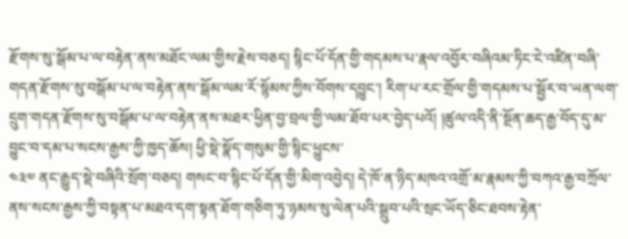རྫོགས་སུ་སྒོམ་པ་ལ་བརྟེན་ནས་མཐོང་ལམ་གྱིས་རྗེས་བཅད། སྙིང་པོ་དོན་གྱི་གདམས་པ་རྣལ་འབྱོར་བཞིའམ་ཏིང་ངེ་འཛིན་བཞི་གདན་རྫོགས་སུ་བསྒོམ་པ་ལ་བརྟེན་ནས་སྒོམ་ལམ་རོ་སྙོམས་ཀྱིས་བོགས་དབྱུང་། རིག་པ་རང་གྲོལ་གྱི་གདམས་པ་སྦྱོར་བ་ཡན་ལག་དྲུག་གདན་རྫོགས་སུ་བསྒོམ་པ་ལ་བརྟེན་ནས་མཐར་ཕྱིན་བྱ་བྲལ་གྱི་ལམ་ཐོབ་པར་བྱེད་པའོ། །ཚུལ་འདི་ནི་སྔོན་ཆད་རྒྱ་བོད་དུ་མ་བྱུང་བ་དམ་པ་སངས་རྒྱས་ཀྱི་ཁྱད་ཆོས། ཕྱི་སྡེ་སྣོད་གསུམ་གྱི་སྙིང་ཕྱུངས་
༤༣༧ ནང་རྒྱུད་སྡེ་བཞིའི་སྲོག་བཅད། གསང་བ་སྙིང་པོ་དོན་གྱི་མིག་འབྱེད། དེ་ཁོ་ན་ཉིད་མཁའ་འགྲོ་མ་རྣམས་ཀྱི་བཀའ་རྒྱ་བཀྲོལ་ནས་སངས་རྒྱས་ཀྱི་བསྟན་པ་མཐའ་དག་སྟན་ཐོག་གཅིག་ཏུ་ཉམས་སུ་ལེན་པའི་སྒྲུབ་པའི་སྲང་ཡོད་ཅིང་ཐབས་རྟེན་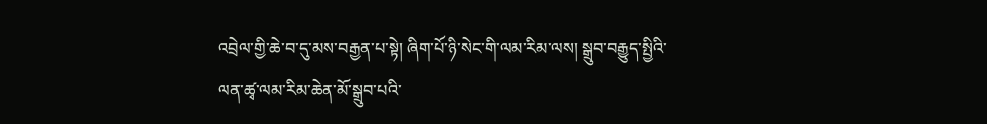འབྲེལ་གྱི་ཆེ་བ་དུ་མས་བརྒྱན་པ་སྟེ། ཞིག་པོ་ཉི་སེང་གི་ལམ་རིམ་ལས། སྒྲུབ་བརྒྱུད་སྤྱིའི་ལན་ཚྭ་ལམ་རིམ་ཆེན་མོ་སྒྲུབ་པའི་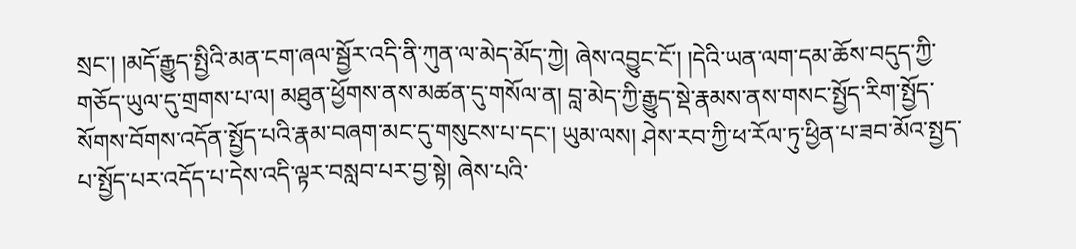སྲང་། །མདོ་རྒྱུད་སྤྱིའི་མན་ངག་ཞལ་སྦྱོར་འདི་ནི་ཀུན་ལ་མེད་མོད་ཀྱེ། ཞེས་འབྱུང་ངོ་། །དེའི་ཡན་ལག་དམ་ཆོས་བདུད་ཀྱི་གཅོད་ཡུལ་དུ་གྲགས་པ་ལ། མཐུན་ཕྱོགས་ནས་མཚན་དུ་གསོལ་ན། བླ་མེད་ཀྱི་རྒྱུད་སྡེ་རྣམས་ནས་གསང་སྤྱོད་རིག་སྤྱོད་སོགས་བོགས་འདོན་སྤྱོད་པའི་རྣམ་བཞག་མང་དུ་གསུངས་པ་དང་། ཡུམ་ལས། ཤེས་རབ་ཀྱི་ཕ་རོལ་ཏུ་ཕྱིན་པ་ཟབ་མོའ་སྤྱད་པ་སྤྱོད་པར་འདོད་པ་དེས་འདི་ལྟར་བསླབ་པར་བྱ་སྟེ། ཞེས་པའི་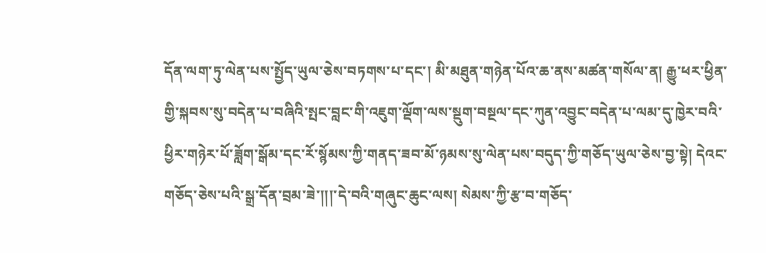དོན་ལག་ཏུ་ལེན་པས་སྤྱོད་ཡུལ་ཅེས་བཏགས་པ་དང་། མི་མཐུན་གཉེན་པོའ་ཆ་ནས་མཚན་གསོལ་ན། རྒྱུ་ཕར་ཕྱིན་གྱི་སྐབས་སུ་བདེན་པ་བཞིའི་སྤང་བླང་གི་འཇུག་ལྡོག་ལས་སྡུག་བསྔལ་དང་ཀུན་འབྱུང་བདེན་པ་ལམ་དུ་ཁྱེར་བའི་ཕྱིར་གཉེར་པོ་ཟློག་སྒོམ་དང་རོ་སྙོམས་ཀྱི་གནད་ཟབ་མོ་ཉམས་སུ་ལེན་པས་བདུད་ཀྱི་གཅོད་ཡུལ་ཅེས་བྱ་སྟེ། དེའང་གཅོད་ཅེས་པའི་སྒྲ་དོན་བྲམ་ཟེ་།།།་དེ་བའི་གཞུང་ཆུང་ལས། སེམས་ཀྱི་རྩ་བ་གཅོད་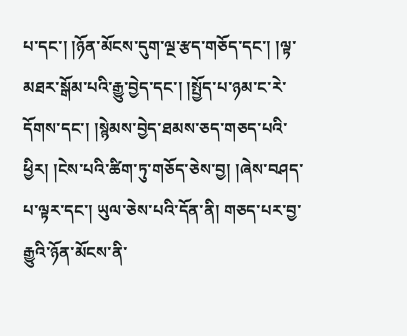པ་དང་། །ཉོན་མོངས་དུག་ལྔ་རྩད་གཅོད་དང་། །ལྟ་མཐར་སྒོམ་པའི་རྒྱུ་བྱེད་དང་། །སྤྱོད་པ་ཉམ་ང་རེ་དོགས་དང་། །སྙེམས་བྱེད་ཐམས་ཅད་གཅད་པའི་ཕྱིར། །ངེས་པའི་ཚིག་ཏུ་གཅོད་ཅེས་བྱ། །ཞེས་བཤད་པ་ལྟར་དང་། ཡུལ་ཅེས་པའི་དོན་ནི། གཅད་པར་བྱ་རྒྱུའི་ཉོན་མོངས་ནི་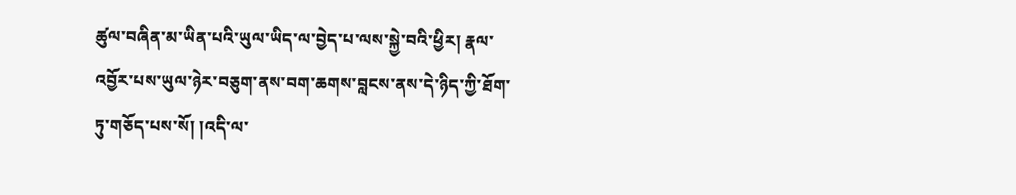ཚུལ་བཞིན་མ་ཡིན་པའི་ཡུལ་ཡིད་ལ་བྱེད་པ་ལས་སྐྱེ་བའི་ཕྱིར། རྣལ་འབྱོར་པས་ཡུལ་ཉེར་བཅུག་ནས་བག་ཆགས་བླངས་ནས་དེ་ཉིད་ཀྱི་ཐོག་ཏུ་གཅོད་པས་སོ། །འདི་ལ་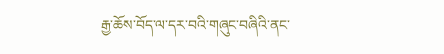རྒྱ་ཆོས་བོད་ལ་དར་བའི་གཞུང་བཞིའི་ནང་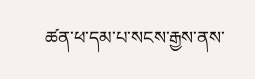ཚན་ཕ་དམ་པ་སངས་རྒྱས་ནས་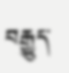བརྒྱུད་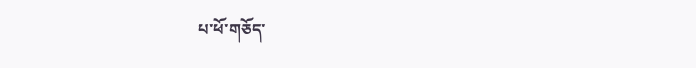པ་ཕོ་གཅོད་